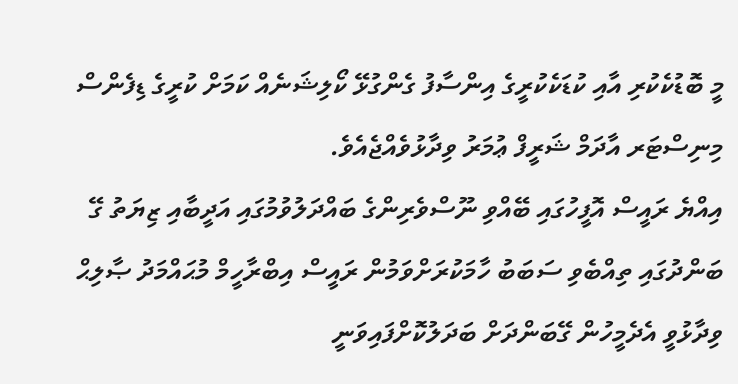މީ ބޮޑުކެކުރި އާއި ކުޑަކެކުރީގެ އިންސާފު ގެންގުޅޭ ކޯލިޝަނެއް ކަމަށް ކުރީގެ ޑިފެންސް މިނިސްޓަރ އާދަމް ޝަރީފް ޢުމަރު ވިދާޅުވެއްޖެއެވެ.
އިއްޔެ ރައީސް އޮފީހުގައި ބޭއްވި ނޫސްވެރިންގެ ބައްދަލުވުމުގައި އަދީބާއި ޒިޔަތު ގޭ ބަންދުގައި ތިއްބެވި ސަބަބު ހާމަކުރަށްވަމުން ރައީސް އިބްރާހީމް މުޙައްމަދު ޞާލިޙް ވިދާޅުވީ އެދެމީހުން ގޭބަންދަށް ބަދަލުކޮށްފައިވަނީ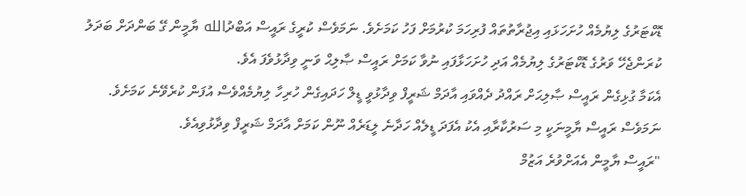ޑޮކްޓަރުގެ ލިޔުމެއް ހުށަހަޅައި އިޖުރާތުތައް ފުރިހަމަ ކުރުމަށް ފަހު ކަމަށެވެ. ނަމަވެސް ކުރީގެ ރައީސް އަބްދުالله ޔާމީން ގޭ ބަންދަށް ބަދަލު ކުރަންޖެހޭ ވަރުގެ ޑޮކްޓަރުގެ ލިޔުމެއް އަދި ހުށަހަޅާފައި ނުވާ ކަމަށް ރައީސް ޞާލިޙް ވަނީ ވިދާޅުވެފަ އެވެ.
އެކަމާ ގުޅިގެން ރައީސް ޞާލިޙަށް ރައްދު ދެއްވައި އާދަމް ޝަރީފް ވިދާޅުވީ ޑީލް ހަދައިގެން ހުރިހާ ލިޔުމެއްވެސް އުފަން ކުރެވޭނެ ކަމަށެވެ. ނަމަވެސް ރައީސް ޔާމީނަކީ މި ސަރުކާރާއި އެކު އެފަދަ ޑީލެއް ހަދާނެ ލީޑަރެއް ނޫން ކަމަށް އާދަމް ޝަރީފް ވިދާޅުވިއެވެ.
"ރައީސް ޔާމީން އެއަށްވުރެ އަޒުމް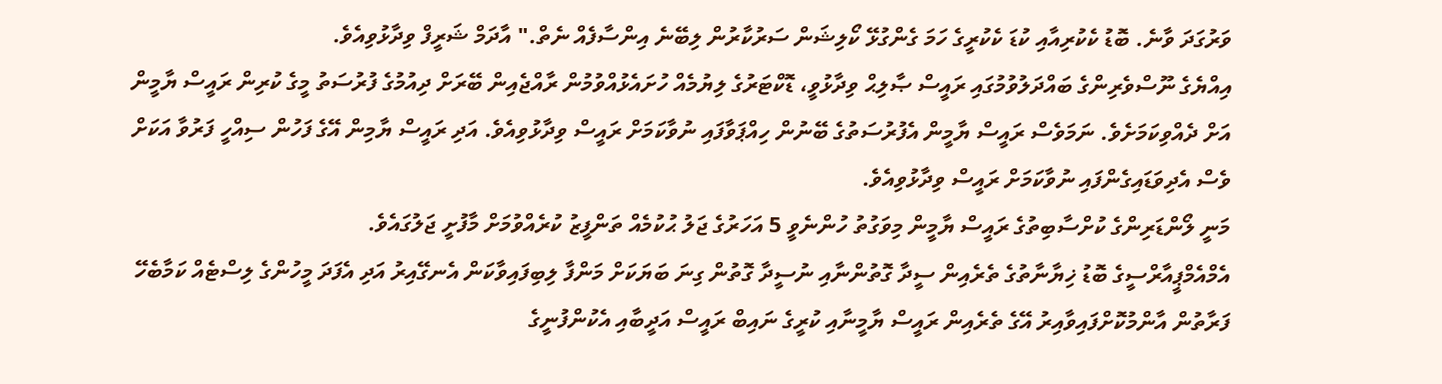ވަރުގަދަ ވާނެ. ބޮޑު ކެކުރިއާއި ކުޑަ ކެކުރީގެ ހަމަ ގެންގުޅޭ ކޯލިޝަން ސަރުކާރުން ލިބޭނެ އިންސާފެއް ނެތް." އާދަމް ޝަރީފް ވިދާޅުވިއެވެ.
އިއްޔެގެ ނޫސްވެރިންގެ ބައްދަލުވުމުގައި ރައީސް ޞާލިޙް ވިދާޅުވީ، ޑޮކްޓަރުގެ ލިޔުމެއް ހުށައެޅުއްވުމުން ރާއްޖެއިން ބޭރަށް ދިއުމުގެ ފުރުސަތު މީގެ ކުރިން ރައީސް ޔާމީން އަށް ދެއްވިކަމަށެވެ. ނަމަވެސް ރައީސް ޔާމީން އެފުރުސަތުގެ ބޭނުން ހިއްޕަވާފައި ނުވާކަމަށް ރައީސް ވިދާޅުވިއެވެ. އަދި ރައީސް ޔާމިން އޭގެ ފަހުން ސިއްހީ ފަރުވާ އަކަށް ވެސް އެދިވަޑައިގެންފައި ނުވާކަމަށް ރައީސް ވިދާޅުވިއެވެ.
މަނީ ލޯންޑަރިންގެ ކުށްސާބިތުގެ ރައީސް ޔާމީން މިވަގުތު ހުންނެވީ 5 އަހަރުގެ ޖަލު ޙުކުމެއް ތަންފީޒު ކުރެއްވުމަށް މާފުށީ ޖަލުގައެވެ.
އެމްއެމްޕީއާރްސީގެ ބޮޑު ޚިޔާނާތުގެ ތެރެއިން ސީދާ ގޮތުންނާއި ނުސީދާ ގޮތުން ގިނަ ބަޔަކަށް މަންފާ ލިބިފައިވާކަން އެނގޭއިރު އަދި އެފަދަ މީހުންގެ ލިސްޓެއް ކަމާބެހޭ ފަރާތުން އާންމުކޮށްފައިވާއިރު އޭގެ ތެރެއިން ރައީސް ޔާމީނާއި ކުރީގެ ނައިބް ރައީސް އަދީބާއި އެކުންފުނީގެ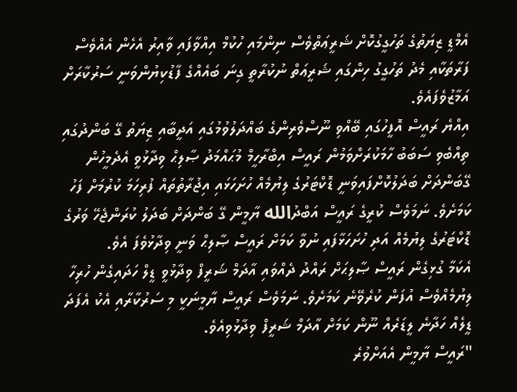އެމްޑީ ޒިޔަތުގެ ތަހުގީގުކޮށް ޝަރީޢަތްވެސް ނިންމައި ހުކުމް އިއްވާފައި ވާއިރު އެހެން އެއްވެސް ފަރާތަކާއި މެދު ތަހުގީގު ހިންގައި ޝަރީޢަތް ނުކުރާތީ ގިނަ ބައެއްގެ ފާޑުކިޔުންވަނީ ސަރުކާރަށް އަމާޒުވެފައެވެ.
އިއްޔެ ރައީސް އޮފީހުގައި ބޭއްވި ނޫސްވެރިންގެ ބައްދަލުވުމުގައި އަދީބާއި ޒިޔަތު ގޭ ބަންދުގައި ތިއްބެވި ސަބަބު ހާމަކުރަށްވަމުން ރައީސް އިބްރާހީމް މުޙައްމަދު ޞާލިޙް ވިދާޅުވީ އެދެމީހުން ގޭބަންދަށް ބަދަލުކޮށްފައިވަނީ ޑޮކްޓަރުގެ ލިޔުމެއް ހުށަހަޅައި އިޖުރާތުތައް ފުރިހަމަ ކުރުމަށް ފަހު ކަމަށެވެ. ނަމަވެސް ކުރީގެ ރައީސް އަބްދުالله ޔާމީން ގޭ ބަންދަށް ބަދަލު ކުރަންޖެހޭ ވަރުގެ ޑޮކްޓަރުގެ ލިޔުމެއް އަދި ހުށަހަޅާފައި ނުވާ ކަމަށް ރައީސް ޞާލިޙް ވަނީ ވިދާޅުވެފަ އެވެ.
އެކަމާ ގުޅިގެން ރައީސް ޞާލިޙަށް ރައްދު ދެއްވައި އާދަމް ޝަރީފް ވިދާޅުވީ ޑީލް ހަދައިގެން ހުރިހާ ލިޔުމެއްވެސް އުފަން ކުރެވޭނެ ކަމަށެވެ. ނަމަވެސް ރައީސް ޔާމީނަކީ މި ސަރުކާރާއި އެކު އެފަދަ ޑީލެއް ހަދާނެ ލީޑަރެއް ނޫން ކަމަށް އާދަމް ޝަރީފް ވިދާޅުވިއެވެ.
"ރައީސް ޔާމީން އެއަށްވުރެ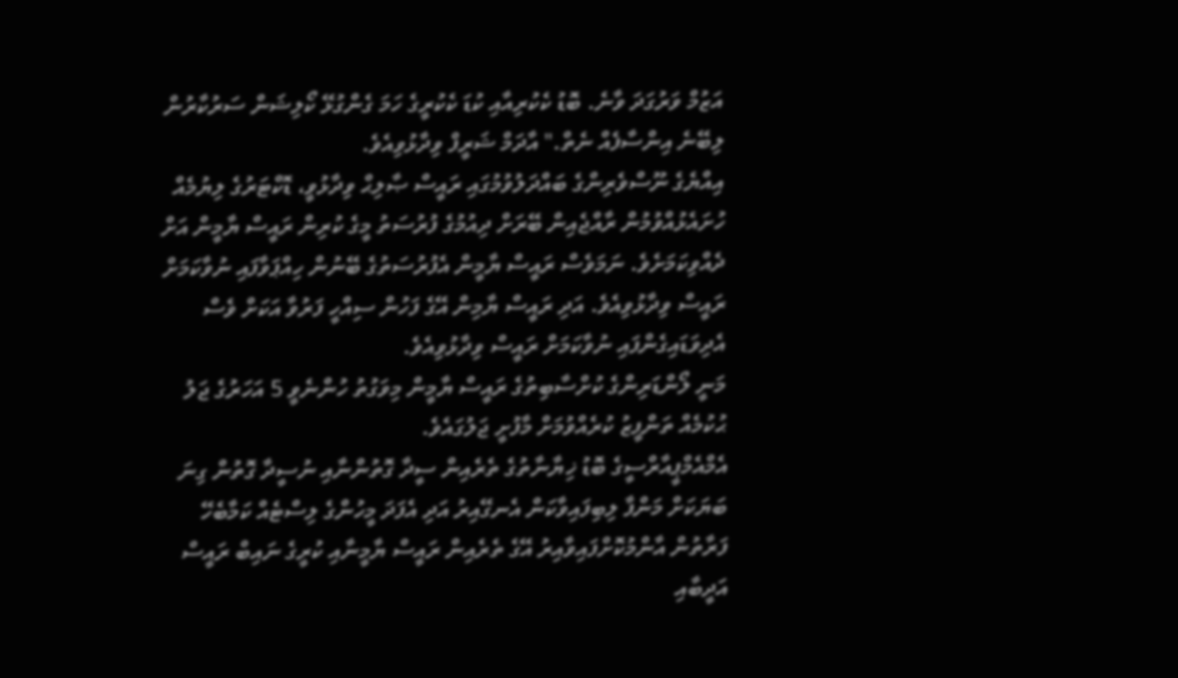އަޒުމް ވަރުގަދަ ވާނެ. ބޮޑު ކެކުރިއާއި ކުޑަ ކެކުރީގެ ހަމަ ގެންގުޅޭ ކޯލިޝަން ސަރުކާރުން ލިބޭނެ އިންސާފެއް ނެތް." އާދަމް ޝަރީފް ވިދާޅުވިއެވެ.
އިއްޔެގެ ނޫސްވެރިންގެ ބައްދަލުވުމުގައި ރައީސް ޞާލިޙް ވިދާޅުވީ، ޑޮކްޓަރުގެ ލިޔުމެއް ހުށައެޅުއްވުމުން ރާއްޖެއިން ބޭރަށް ދިއުމުގެ ފުރުސަތު މީގެ ކުރިން ރައީސް ޔާމީން އަށް ދެއްވިކަމަށެވެ. ނަމަވެސް ރައީސް ޔާމީން އެފުރުސަތުގެ ބޭނުން ހިއްޕަވާފައި ނުވާކަމަށް ރައީސް ވިދާޅުވިއެވެ. އަދި ރައީސް ޔާމިން އޭގެ ފަހުން ސިއްހީ ފަރުވާ އަކަށް ވެސް އެދިވަޑައިގެންފައި ނުވާކަމަށް ރައީސް ވިދާޅުވިއެވެ.
މަނީ ލޯންޑަރިންގެ ކުށްސާބިތުގެ ރައީސް ޔާމީން މިވަގުތު ހުންނެވީ 5 އަހަރުގެ ޖަލު ޙުކުމެއް ތަންފީޒު ކުރެއްވުމަށް މާފުށީ ޖަލުގައެވެ.
އެމްއެމްޕީއާރްސީގެ ބޮޑު ޚިޔާނާތުގެ ތެރެއިން ސީދާ ގޮތުންނާއި ނުސީދާ ގޮތުން ގިނަ ބަޔަކަށް މަންފާ ލިބިފައިވާކަން އެނގޭއިރު އަދި އެފަދަ މީހުންގެ ލިސްޓެއް ކަމާބެހޭ ފަރާތުން އާންމުކޮށްފައިވާއިރު އޭގެ ތެރެއިން ރައީސް ޔާމީނާއި ކުރީގެ ނައިބް ރައީސް އަދީބާއި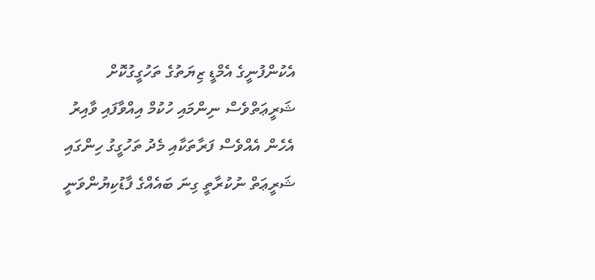އެކުންފުނީގެ އެމްޑީ ޒިޔަތުގެ ތަހުގީގުކޮށް ޝަރީޢަތްވެސް ނިންމައި ހުކުމް އިއްވާފައި ވާއިރު އެހެން އެއްވެސް ފަރާތަކާއި މެދު ތަހުގީގު ހިންގައި ޝަރީޢަތް ނުކުރާތީ ގިނަ ބައެއްގެ ފާޑުކިޔުންވަނީ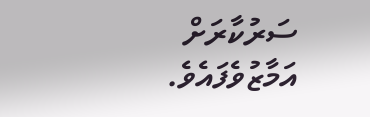ސަރުކާރަށް އަމާޒުވެފައެވެ.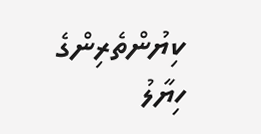ކިޔުންތެރިންގެ ހިޔާލު